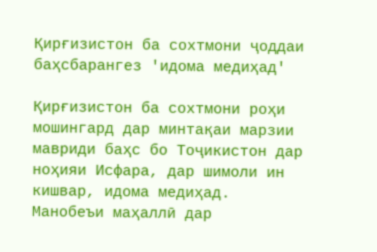Қирғизистон ба сохтмони ҷоддаи баҳсбарангез 'идома медиҳад'

Қирғизистон ба сохтмони роҳи мошингард дар минтақаи марзии мавриди баҳс бо Тоҷикистон дар ноҳияи Исфара, дар шимоли ин кишвар, идома медиҳад.
Манобеъи маҳаллӣ дар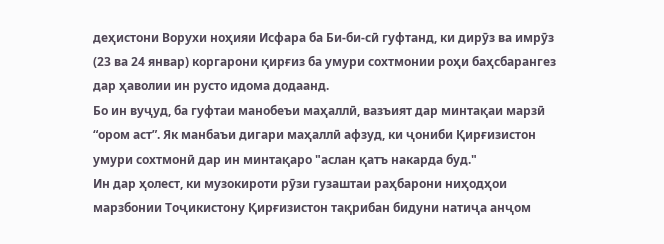деҳистони Ворухи ноҳияи Исфара ба Би-би-сӣ гуфтанд, ки дирӯз ва имрӯз (23 ва 24 январ) коргарони қирғиз ба умури сохтмонии роҳи баҳсбарангез дар ҳаволии ин русто идома додаанд.
Бо ин вуҷуд, ба гуфтаи манобеъи маҳаллӣ, вазъият дар минтақаи марзӣ “ором аст”. Як манбаъи дигари маҳаллӣ афзуд, ки ҷониби Қирғизистон умури сохтмонӣ дар ин минтақаро "аслан қатъ накарда буд."
Ин дар ҳолест, ки музокироти рӯзи гузаштаи раҳбарони ниҳодҳои марзбонии Тоҷикистону Қирғизистон тақрибан бидуни натиҷа анҷом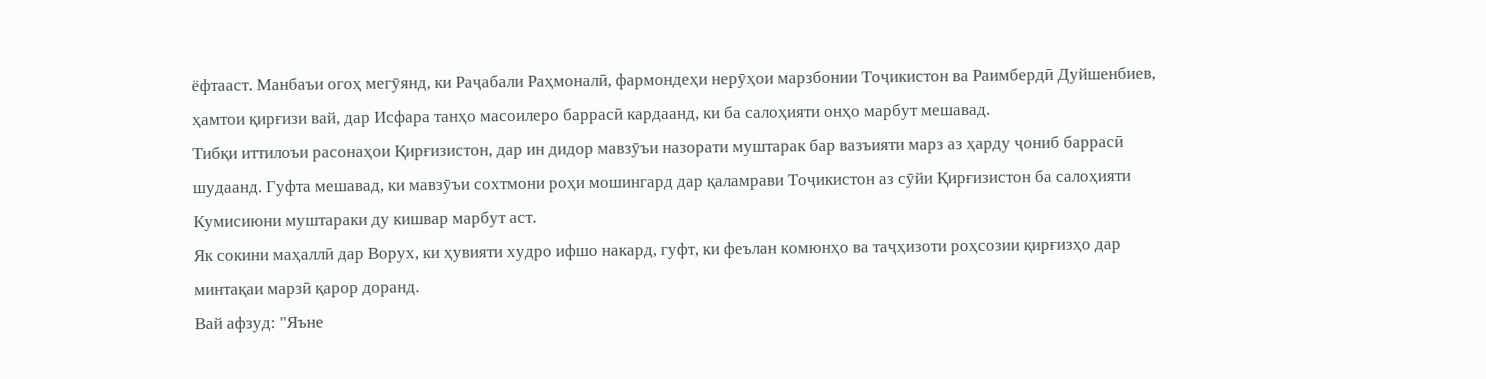ёфтааст. Манбаъи огоҳ мегӯянд, ки Раҷабали Раҳмоналӣ, фармондеҳи нерӯҳои марзбонии Тоҷикистон ва Раимбердӣ Дуйшенбиев, ҳамтои қирғизи вай, дар Исфара танҳо масоилеро баррасӣ кардаанд, ки ба салоҳияти онҳо марбут мешавад.
Тибқи иттилоъи расонаҳои Қирғизистон, дар ин дидор мавзӯъи назорати муштарак бар вазъияти марз аз ҳарду ҷониб баррасӣ шудаанд. Гуфта мешавад, ки мавзӯъи сохтмони роҳи мошингард дар қаламрави Тоҷикистон аз сӯйи Қирғизистон ба салоҳияти Кумисиюни муштараки ду кишвар марбут аст.
Як сокини маҳаллӣ дар Ворух, ки ҳувияти худро ифшо накард, гуфт, ки феълан комюнҳо ва таҷҳизоти роҳсозии қирғизҳо дар минтақаи марзӣ қарор доранд.
Вай афзуд: "Яъне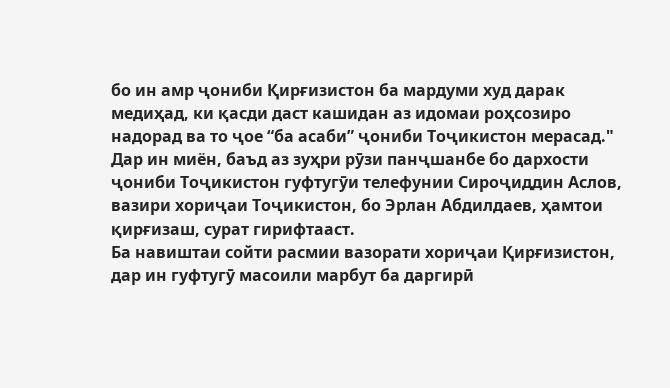бо ин амр ҷониби Қирғизистон ба мардуми худ дарак медиҳад, ки қасди даст кашидан аз идомаи роҳсозиро надорад ва то ҷое “ба асаби” ҷониби Тоҷикистон мерасад."
Дар ин миён, баъд аз зуҳри рӯзи панҷшанбе бо дархости ҷониби Тоҷикистон гуфтугӯи телефунии Сироҷиддин Аслов, вазири хориҷаи Тоҷикистон, бо Эрлан Абдилдаев, ҳамтои қирғизаш, сурат гирифтааст.
Ба навиштаи сойти расмии вазорати хориҷаи Қирғизистон, дар ин гуфтугӯ масоили марбут ба даргирӣ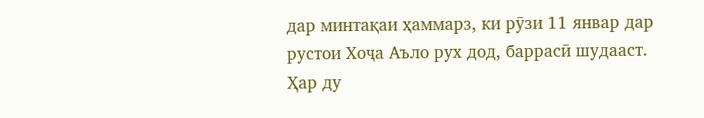дар минтақаи ҳаммарз, ки рӯзи 11 январ дар рустои Хоҷа Аъло рух дод, баррасӣ шудааст.
Ҳар ду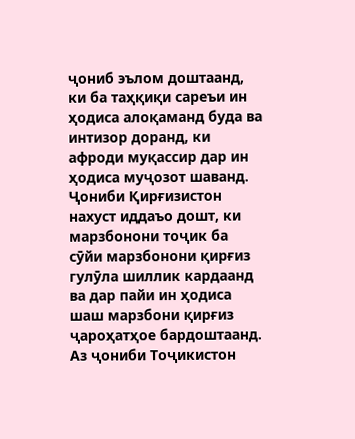ҷониб эълом доштаанд, ки ба таҳқиқи сареъи ин ҳодиса алоқаманд буда ва интизор доранд, ки афроди муқассир дар ин ҳодиса муҷозот шаванд.
Ҷониби Қирғизистон нахуст иддаъо дошт, ки марзбонони тоҷик ба сӯйи марзбонони қирғиз гулӯла шиллик кардаанд ва дар пайи ин ҳодиса шаш марзбони қирғиз ҷароҳатҳое бардоштаанд. Аз ҷониби Тоҷикистон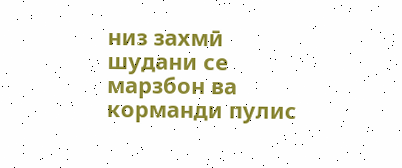низ захмӣ шудани се марзбон ва корманди пулис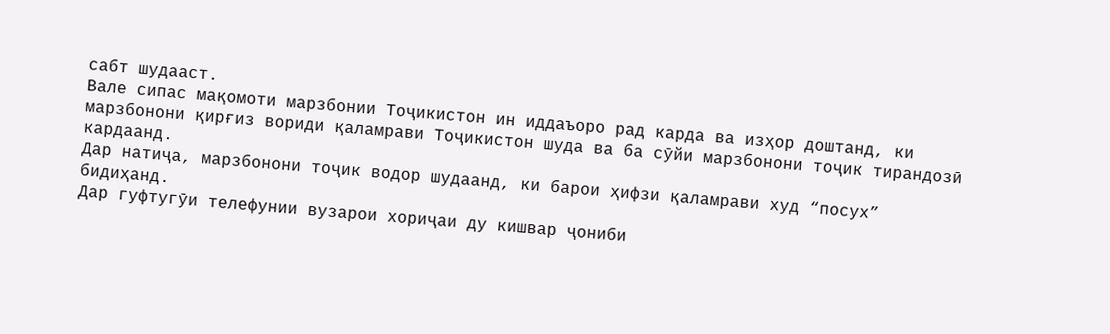сабт шудааст.
Вале сипас мақомоти марзбонии Тоҷикистон ин иддаъоро рад карда ва изҳор доштанд, ки марзбонони қирғиз вориди қаламрави Тоҷикистон шуда ва ба сӯйи марзбонони тоҷик тирандозӣ кардаанд.
Дар натиҷа, марзбонони тоҷик водор шудаанд, ки барои ҳифзи қаламрави худ “посух” бидиҳанд.
Дар гуфтугӯи телефунии вузарои хориҷаи ду кишвар ҷониби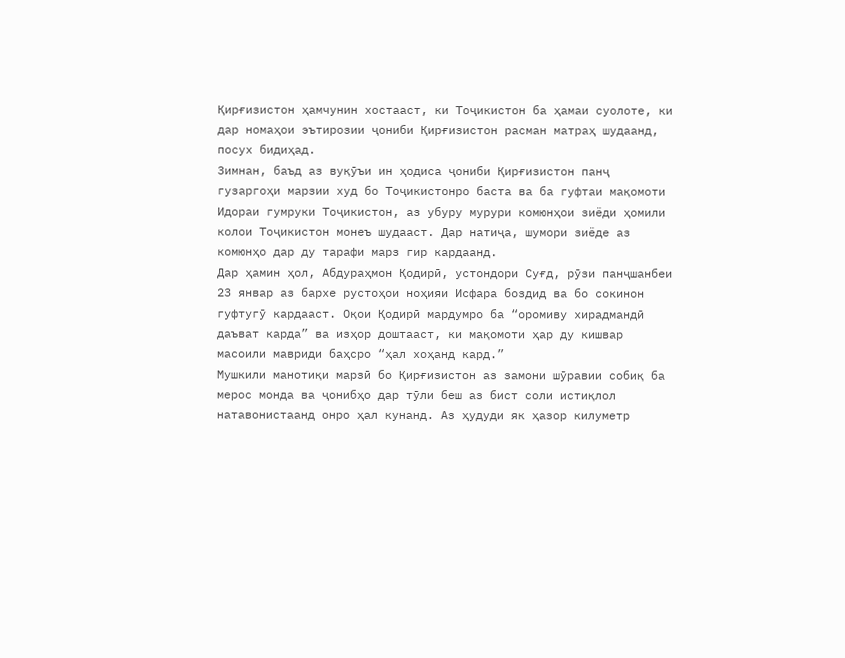Қирғизистон ҳамчунин хостааст, ки Тоҷикистон ба ҳамаи суолоте, ки дар номаҳои эътирозии ҷониби Қирғизистон расман матраҳ шудаанд, посух бидиҳад.
Зимнан, баъд аз вуқӯъи ин ҳодиса ҷониби Қирғизистон панҷ гузаргоҳи марзии худ бо Тоҷикистонро баста ва ба гуфтаи мақомоти Идораи гумруки Тоҷикистон, аз убуру мурури комюнҳои зиёди ҳомили колои Тоҷикистон монеъ шудааст. Дар натиҷа, шумори зиёде аз комюнҳо дар ду тарафи марз гир кардаанд.
Дар ҳамин ҳол, Абдураҳмон Қодирӣ, устондори Суғд, рӯзи панҷшанбеи 23 январ аз бархе рустоҳои ноҳияи Исфара боздид ва бо сокинон гуфтугӯ кардааст. Оқои Қодирӣ мардумро ба “оромиву хирадмандӣ даъват карда” ва изҳор доштааст, ки мақомоти ҳар ду кишвар масоили мавриди баҳсро “ҳал хоҳанд кард.”
Мушкили манотиқи марзӣ бо Қирғизистон аз замони шӯравии собиқ ба мерос монда ва ҷонибҳо дар тӯли беш аз бист соли истиқлол натавонистаанд онро ҳал кунанд. Аз ҳудуди як ҳазор килуметр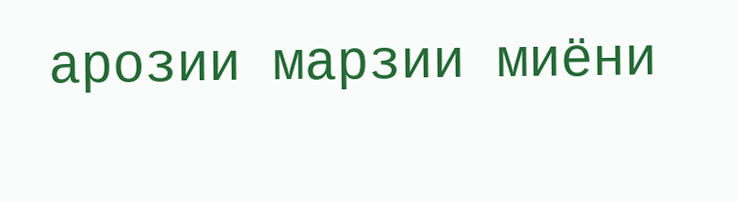арозии марзии миёни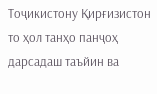Тоҷикистону Қирғизистон то ҳол танҳо панҷоҳ дарсадаш таъйин ва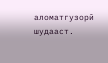аломатгузорӣ шудааст.